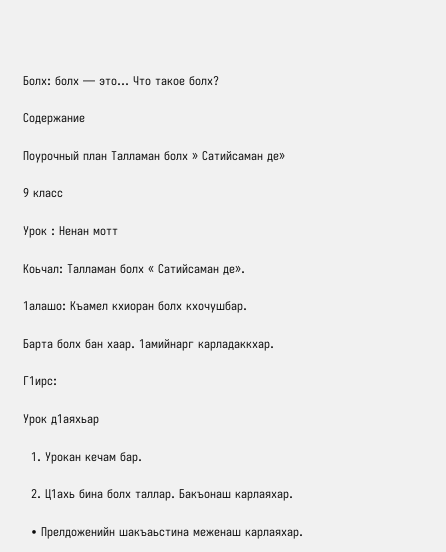Болх: болх — это… Что такое болх?

Содержание

Поурочный план Талламан болх » Сатийсаман де»

9 класс

Урок : Ненан мотт

Коьчал: Талламан болх « Сатийсаман де».

1алашо: Къамел кхиоран болх кхочушбар.

Барта болх бан хаар. 1амийнарг карладаккхар.

Г1ирс:

Урок д1аяхьар

  1. Урокан кечам бар.

  2. Ц1ахь бина болх таллар. Бакъонаш карлаяхар.

  • Прелдоженийн шакъаьстина меженаш карлаяхар.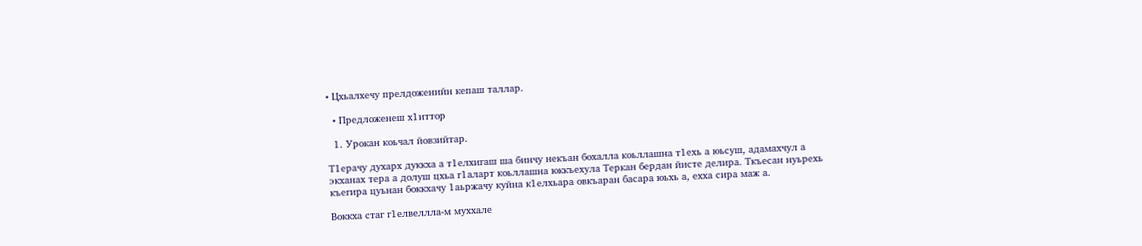• Цхьалхечу прелдоженийн кепаш таллар.

  • Предложенеш х1иттор

  1. Урокан коьчал йовзийтар.

Т1ерачу духарх дуккха а т1елхигаш ша бинчу некъан бохалла коьллашна т1ехь а юьсуш, адамахчул а экханах тера а долуш цхьа г1аларт коьллашна юккъехула Теркан бердан йисте делира. Ткъесан нуьрехь къегира цуьнан боккхачу 1аьржачу куйна к1елхьара овкъаран басара юьхь а, ехха сира маж а.

Воккха стаг г1елвеллла-м муххале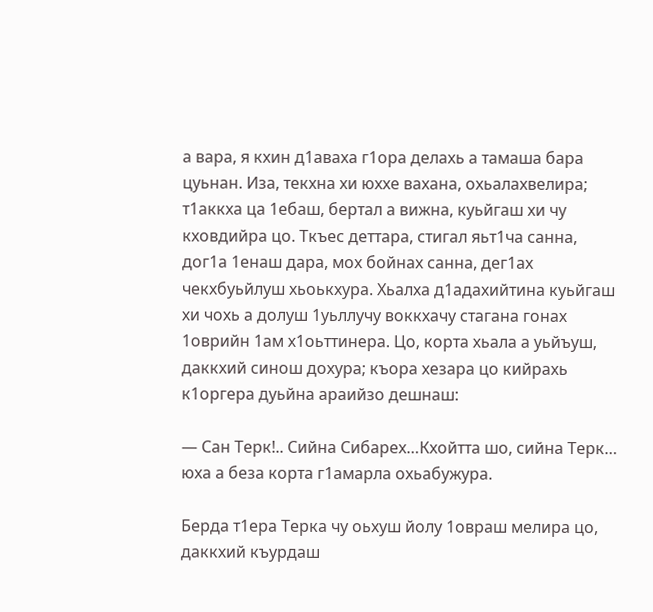а вара, я кхин д1аваха г1ора делахь а тамаша бара цуьнан. Иза, текхна хи юххе вахана, охьалахвелира; т1аккха ца 1ебаш, бертал а вижна, куьйгаш хи чу кховдийра цо. Ткъес деттара, стигал яьт1ча санна, дог1а 1енаш дара, мох бойнах санна, дег1ах чекхбуьйлуш хьоькхура. Хьалха д1адахийтина куьйгаш хи чохь а долуш 1уьллучу воккхачу стагана гонах 1оврийн 1ам х1оьттинера. Цо, корта хьала а уьйъуш, даккхий синош дохура; къора хезара цо кийрахь к1оргера дуьйна араийзо дешнаш:

— Сан Терк!.. Сийна Сибарех…Кхойтта шо, сийна Терк… юха а беза корта г1амарла охьабужура.

Берда т1ера Терка чу оьхуш йолу 1овраш мелира цо, даккхий къурдаш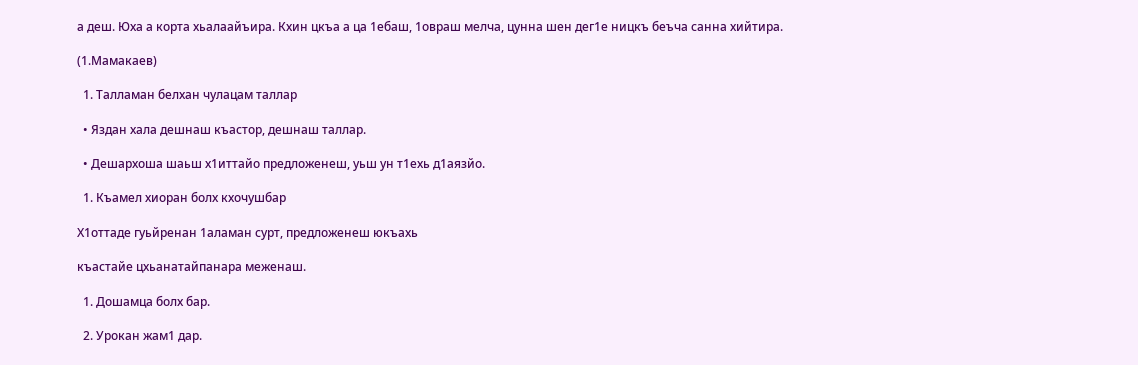а деш. Юха а корта хьалаайъира. Кхин цкъа а ца 1ебаш, 1овраш мелча, цунна шен дег1е ницкъ беъча санна хийтира.

(1.Мамакаев)

  1. Талламан белхан чулацам таллар

  • Яздан хала дешнаш къастор, дешнаш таллар.

  • Дешархоша шаьш х1иттайо предложенеш, уьш ун т1ехь д1аязйо.

  1. Къамел хиоран болх кхочушбар

Х1оттаде гуьйренан 1аламан сурт, предложенеш юкъахь

къастайе цхьанатайпанара меженаш.

  1. Дошамца болх бар.

  2. Урокан жам1 дар.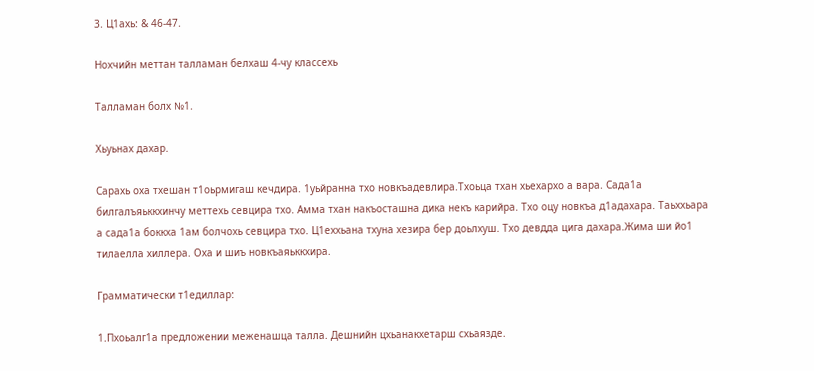3. Ц1ахь: & 46-47.

Нохчийн меттан талламан белхаш 4-чу классехь

Талламан болх №1.

Хьуьнах дахар.

Сарахь оха тхешан т1оьрмигаш кечдира. 1уьйранна тхо новкъадевлира.Тхоьца тхан хьехархо а вара. Сада1а билгалъяьккхинчу меттехь севцира тхо. Амма тхан накъосташна дика некъ карийра. Тхо оцу новкъа д1адахара. Таьххьара а сада1а боккха 1ам болчохь севцира тхо. Ц1еххьана тхуна хезира бер доьлхуш. Тхо девдда цига дахара.Жима ши йо1 тилаелла хиллера. Оха и шиъ новкъаяьккхира.

Грамматически т1едиллар:

1.Пхоьалг1а предложении меженашца талла. Дешнийн цхьанакхетарш схьаязде.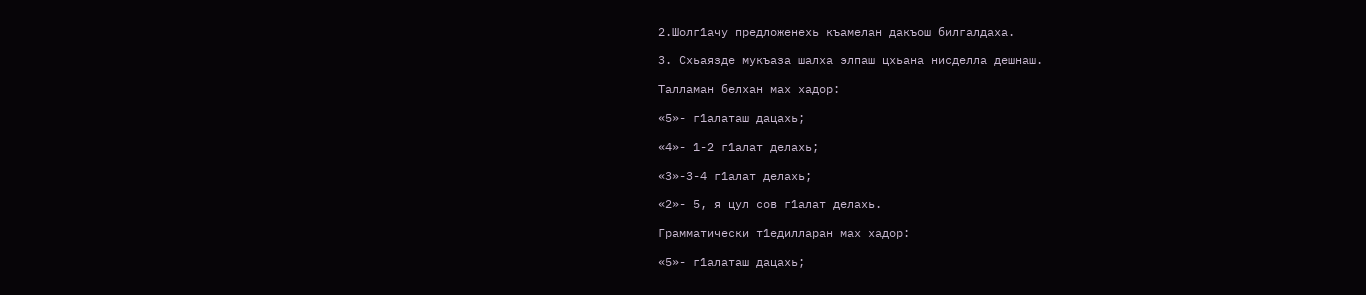2.Шолг1ачу предложенехь къамелан дакъош билгалдаха.

3. Схьаязде мукъаза шалха элпаш цхьана нисделла дешнаш.

Талламан белхан мах хадор:

«5»- г1алаташ дацахь;

«4»- 1-2 г1алат делахь;

«3»-3-4 г1алат делахь;

«2»- 5, я цул сов г1алат делахь.

Грамматически т1едилларан мах хадор:

«5»- г1алаташ дацахь;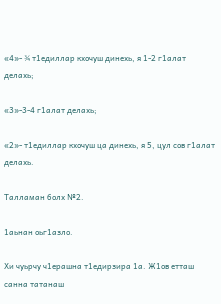«4»- ¾ т1едиллар кхочуш динехь, я 1-2 г1алат делахь;

«3»-3-4 г1алат делахь;

«2»- т1едиллар кхочуш ца динехь, я 5, цул сов г1алат делахь.

Талламан болх №2.

1аьнан оьг1азло.

Хи чуьрчу ч1ерашна т1едирзира 1а. Ж1ов етташ санна татанаш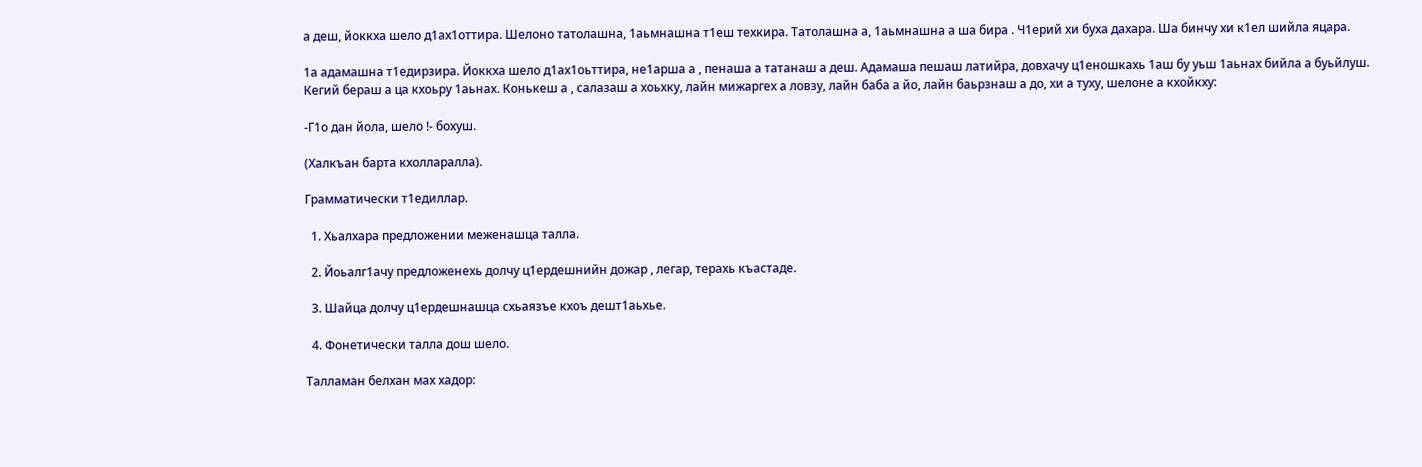а деш, йоккха шело д1ах1оттира. Шелоно татолашна, 1аьмнашна т1еш техкира. Татолашна а, 1аьмнашна а ша бира . Ч1ерий хи буха дахара. Ша бинчу хи к1ел шийла яцара.

1а адамашна т1едирзира. Йоккха шело д1ах1оьттира, не1арша а , пенаша а татанаш а деш. Адамаша пешаш латийра, довхачу ц1еношкахь 1аш бу уьш 1аьнах бийла а буьйлуш. Кегий бераш а ца кхоьру 1аьнах. Конькеш а , салазаш а хоьхку, лайн мижаргех а ловзу, лайн баба а йо, лайн баьрзнаш а до, хи а туху, шелоне а кхойкху:

-Г1о дан йола, шело !- бохуш.

(Халкъан барта кхолларалла).

Грамматически т1едиллар.

  1. Хьалхара предложении меженашца талла.

  2. Йоьалг1ачу предложенехь долчу ц1ердешнийн дожар , легар, терахь къастаде.

  3. Шайца долчу ц1ердешнашца схьаязъе кхоъ дешт1аьхье.

  4. Фонетически талла дош шело.

Талламан белхан мах хадор: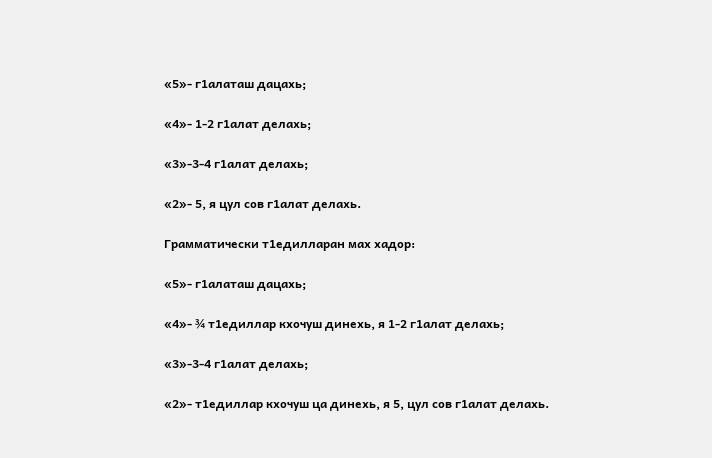«5»- г1алаташ дацахь;

«4»- 1-2 г1алат делахь;

«3»-3-4 г1алат делахь;

«2»- 5, я цул сов г1алат делахь.

Грамматически т1едилларан мах хадор:

«5»- г1алаташ дацахь;

«4»- ¾ т1едиллар кхочуш динехь, я 1-2 г1алат делахь;

«3»-3-4 г1алат делахь;

«2»- т1едиллар кхочуш ца динехь, я 5, цул сов г1алат делахь.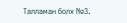Талламан болх №3.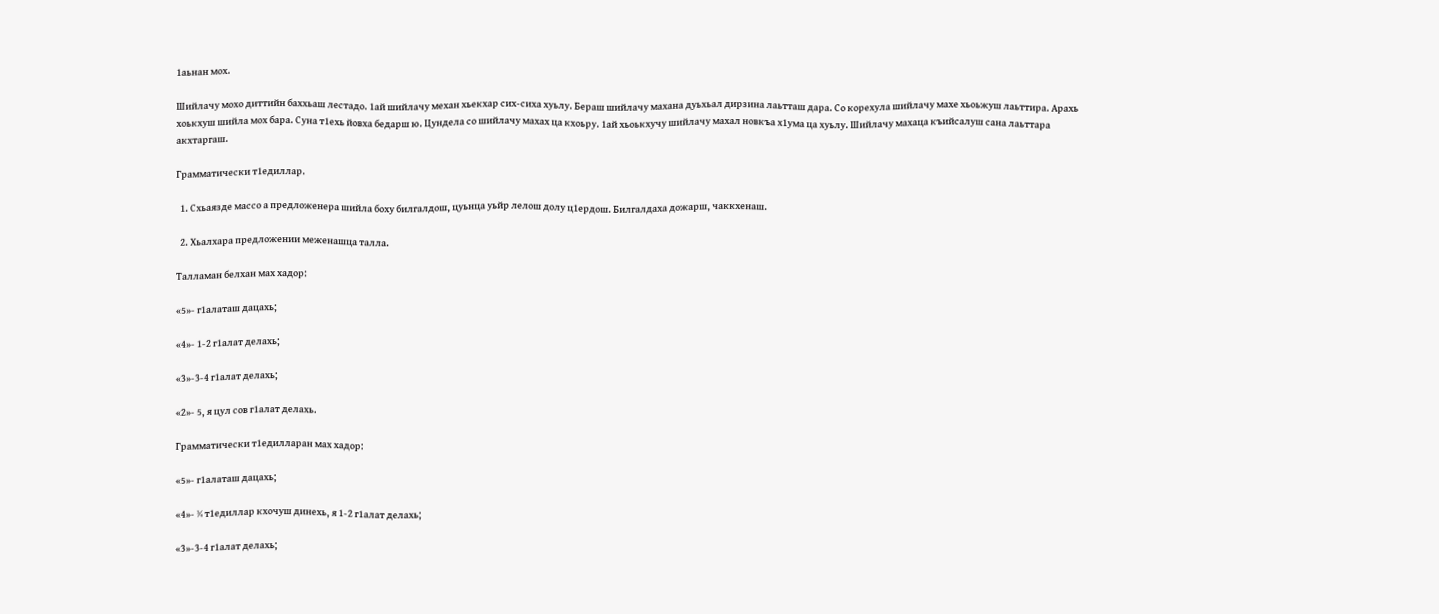1аьнан мох.

Шийлачу мохо диттийн баххьаш лестадо. 1ай шийлачу механ хьекхар сих-сиха хуьлу. Бераш шийлачу махана дуьхьал дирзина лаьтташ дара. Со корехула шийлачу махе хьоьжуш лаьттира. Арахь хоькхуш шийла мох бара. Суна т1ехь йовха бедарш ю. Цундела со шийлачу махах ца кхоьру. 1ай хьоькхучу шийлачу махал новкъа х1ума ца хуьлу. Шийлачу махаца къийсалуш сана лаьттара акхтаргаш.

Грамматически т1едиллар.

  1. Схьаязде массо а предложенера шийла боху билгалдош, цуьнца уьйр лелош долу ц1ердош. Билгалдаха дожарш, чаккхенаш.

  2. Хьалхара предложении меженашца талла.

Талламан белхан мах хадор:

«5»- г1алаташ дацахь;

«4»- 1-2 г1алат делахь;

«3»-3-4 г1алат делахь;

«2»- 5, я цул сов г1алат делахь.

Грамматически т1едилларан мах хадор:

«5»- г1алаташ дацахь;

«4»- ¾ т1едиллар кхочуш динехь, я 1-2 г1алат делахь;

«3»-3-4 г1алат делахь;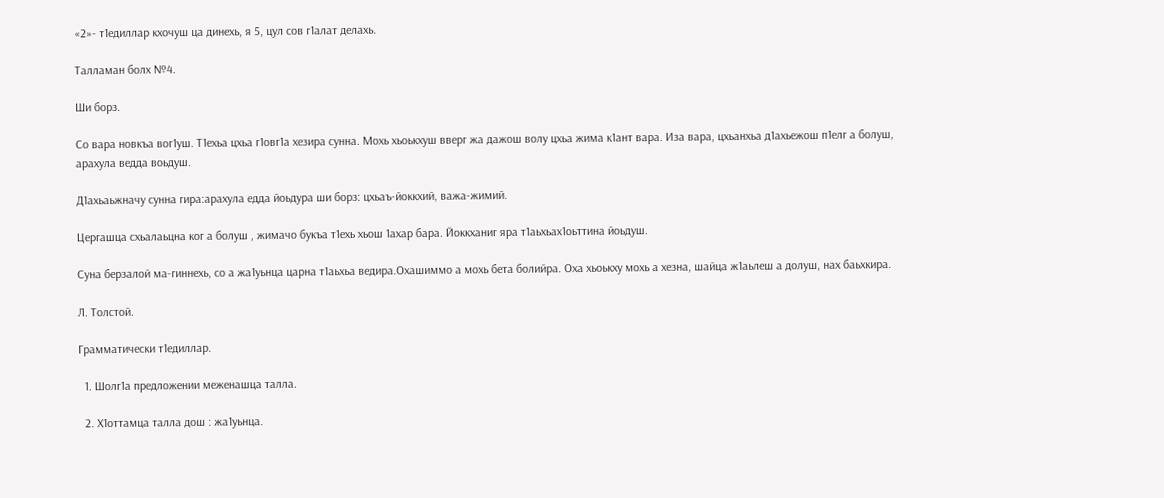«2»- т1едиллар кхочуш ца динехь, я 5, цул сов г1алат делахь.

Талламан болх №4.

Ши борз.

Со вара новкъа вог1уш. Т1ехьа цхьа г1овг1а хезира сунна. Мохь хьоькхуш вверг жа дажош волу цхьа жима к1ант вара. Иза вара, цхьанхьа д1ахьежош п1елг а болуш, арахула ведда воьдуш.

Д1ахьаьжначу сунна гира:арахула едда йоьдура ши борз: цхьаъ-йоккхий, важа-жимий.

Цергашца схьалаьцна ког а болуш , жимачо букъа т1ехь хьош 1ахар бара. Йоккханиг яра т1аьхьах1оьттина йоьдуш.

Суна берзалой ма-гиннехь, со а жа1уьнца царна т1аьхьа ведира.Охашиммо а мохь бета болийра. Оха хьоькху мохь а хезна, шайца ж1аьлеш а долуш, нах баьхкира.

Л. Толстой.

Грамматически т1едиллар.

  1. Шолг1а предложении меженашца талла.

  2. Х1оттамца талла дош : жа1уьнца.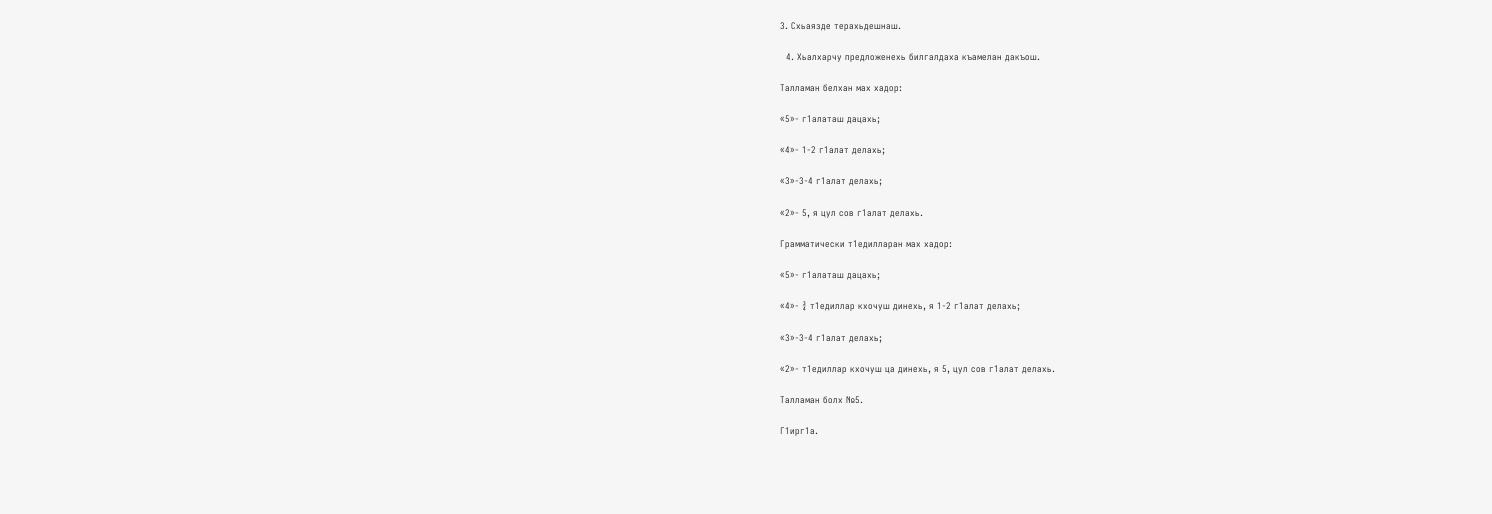3. Схьаязде терахьдешнаш.

  4. Хьалхарчу предложенехь билгалдаха къамелан дакъош.

Талламан белхан мах хадор:

«5»- г1алаташ дацахь;

«4»- 1-2 г1алат делахь;

«3»-3-4 г1алат делахь;

«2»- 5, я цул сов г1алат делахь.

Грамматически т1едилларан мах хадор:

«5»- г1алаташ дацахь;

«4»- ¾ т1едиллар кхочуш динехь, я 1-2 г1алат делахь;

«3»-3-4 г1алат делахь;

«2»- т1едиллар кхочуш ца динехь, я 5, цул сов г1алат делахь.

Талламан болх №5.

Г1ирг1а.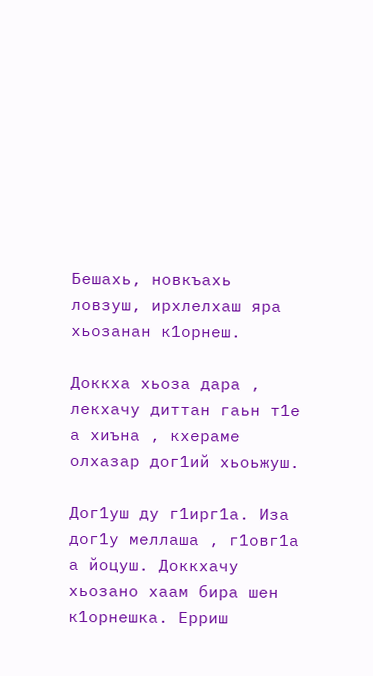Бешахь, новкъахь ловзуш, ирхлелхаш яра хьозанан к1орнеш.

Доккха хьоза дара , лекхачу диттан гаьн т1е а хиъна , кхераме олхазар дог1ий хьоьжуш.

Дог1уш ду г1ирг1а. Иза дог1у меллаша , г1овг1а а йоцуш. Доккхачу хьозано хаам бира шен к1орнешка. Ерриш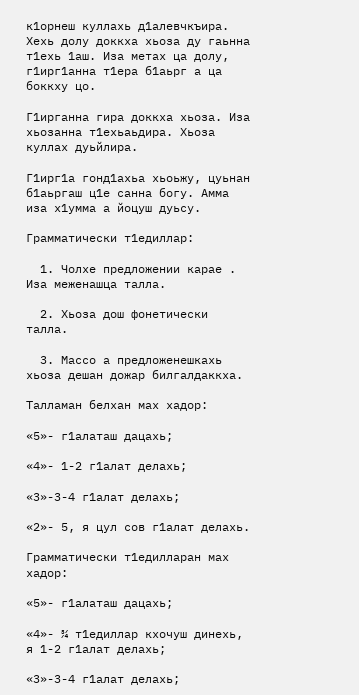к1орнеш куллахь д1алевчкъира. Хехь долу доккха хьоза ду гаьнна т1ехь 1аш. Иза метах ца долу, г1ирг1анна т1ера б1аьрг а ца боккху цо.

Г1ирганна гира доккха хьоза. Иза хьозанна т1ехьаьдира. Хьоза куллах дуьйлира.

Г1ирг1а гонд1ахьа хьоьжу, цуьнан б1аьргаш ц1е санна богу. Амма иза х1умма а йоцуш дуьсу.

Грамматически т1едиллар:

  1. Чолхе предложении карае . Иза меженашца талла.

  2. Хьоза дош фонетически талла.

  3. Массо а предложенешкахь хьоза дешан дожар билгалдаккха.

Талламан белхан мах хадор:

«5»- г1алаташ дацахь;

«4»- 1-2 г1алат делахь;

«3»-3-4 г1алат делахь;

«2»- 5, я цул сов г1алат делахь.

Грамматически т1едилларан мах хадор:

«5»- г1алаташ дацахь;

«4»- ¾ т1едиллар кхочуш динехь, я 1-2 г1алат делахь;

«3»-3-4 г1алат делахь;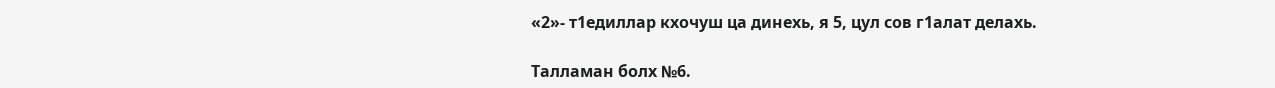«2»- т1едиллар кхочуш ца динехь, я 5, цул сов г1алат делахь.

Талламан болх №6.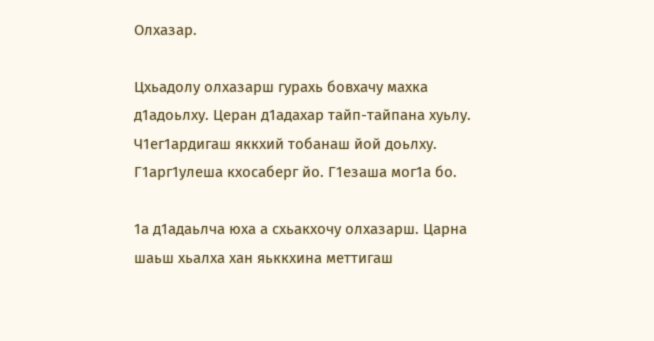Олхазар.

Цхьадолу олхазарш гурахь бовхачу махка д1адоьлху. Церан д1адахар тайп-тайпана хуьлу. Ч1ег1ардигаш яккхий тобанаш йой доьлху. Г1арг1улеша кхосаберг йо. Г1езаша мог1а бо.

1а д1адаьлча юха а схьакхочу олхазарш. Царна шаьш хьалха хан яьккхина меттигаш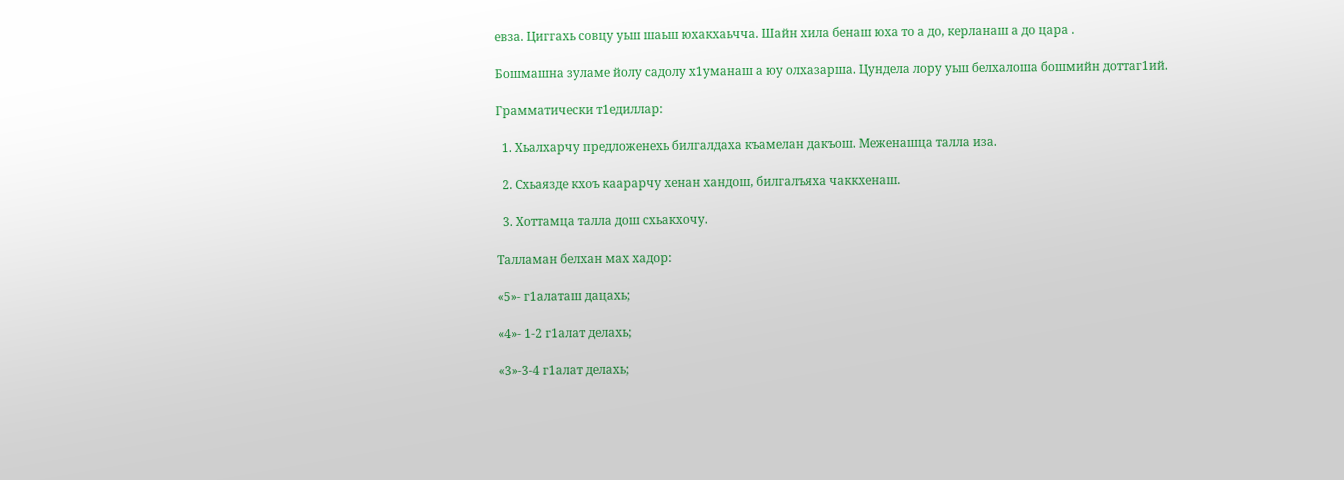евза. Циггахь совцу уьш шаьш юхакхаьчча. Шайн хила бенаш юха то а до, керланаш а до цара .

Бошмашна зуламе йолу садолу х1уманаш а юу олхазарша. Цундела лору уьш белхалоша бошмийн доттаг1ий.

Грамматически т1едиллар:

  1. Хьалхарчу предложенехь билгалдаха къамелан дакъош. Меженашца талла иза.

  2. Схьаязде кхоъ каарарчу хенан хандош, билгалъяха чаккхенаш.

  3. Хоттамца талла дош схьакхочу.

Талламан белхан мах хадор:

«5»- г1алаташ дацахь;

«4»- 1-2 г1алат делахь;

«3»-3-4 г1алат делахь;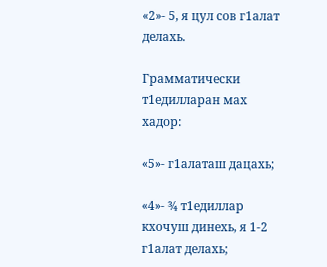«2»- 5, я цул сов г1алат делахь.

Грамматически т1едилларан мах хадор:

«5»- г1алаташ дацахь;

«4»- ¾ т1едиллар кхочуш динехь, я 1-2 г1алат делахь;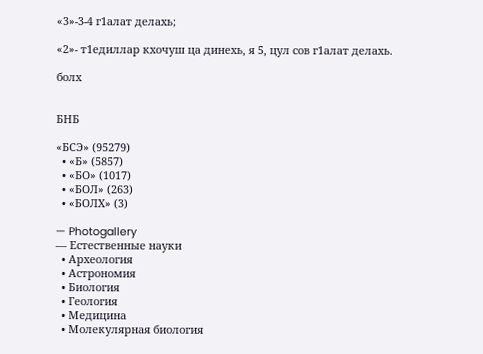«3»-3-4 г1алат делахь;

«2»- т1едиллар кхочуш ца динехь, я 5, цул сов г1алат делахь.

болх


БНБ

«БСЭ» (95279)
  • «Б» (5857)
  • «БО» (1017)
  • «БОЛ» (263)
  • «БОЛХ» (3)

— Photogallery
— Естественные науки
  • Археология
  • Астрономия
  • Биология
  • Геология
  • Медицина
  • Молекулярная биология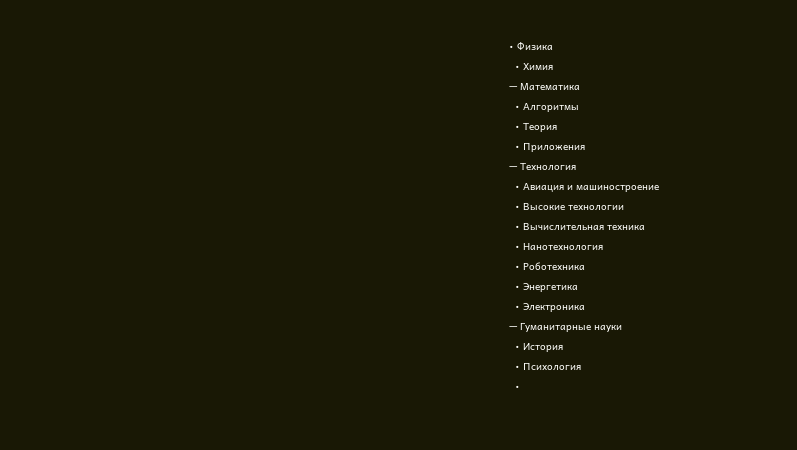• Физика
  • Химия
— Математика
  • Алгоритмы
  • Теория
  • Приложения
— Технология
  • Авиация и машиностроение
  • Высокие технологии
  • Вычислительная техника
  • Нанотехнология
  • Роботехника
  • Энергетика
  • Электроника
— Гуманитарные науки
  • История
  • Психология
  •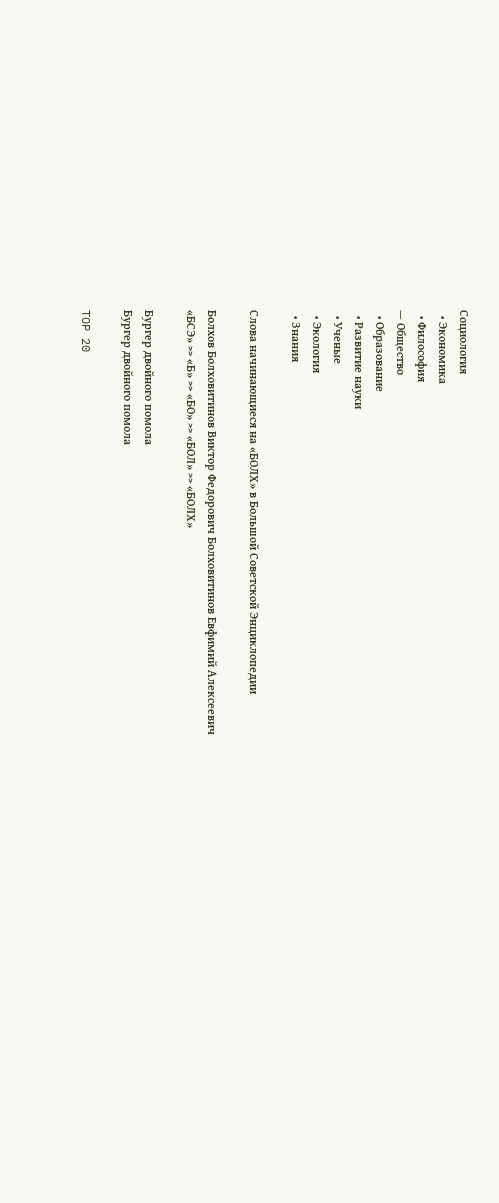Социология
  • Экономика
  • Философия
— Общество
  • Образование
  • Развитие науки
  • Ученые
  • Экология
  • Знания

Слова начинающиеся на «БОЛХ» в Большой Советской Энциклопедии

Болхов Болховитинов Виктор Федорович Болховитинов Евфимий Алексеевич
«БСЭ» >> «Б» >> «БО» >> «БОЛ» >> «БОЛХ»

Бургер двойного помола
Бургер двойного помола

TOP 20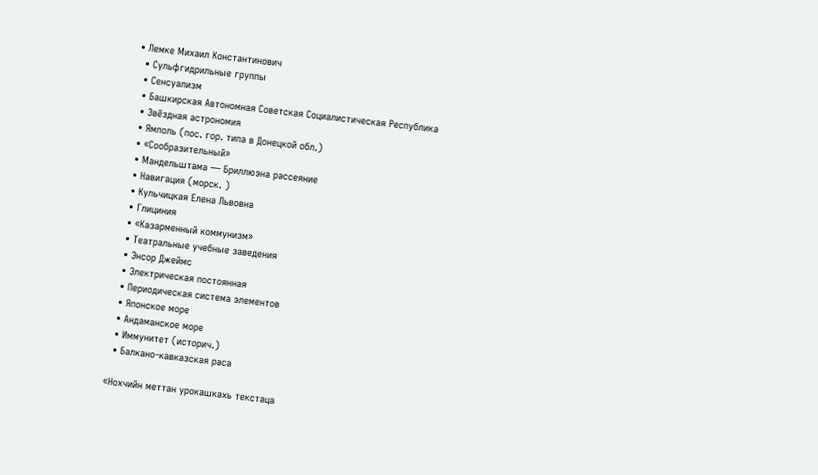• Лемке Михаил Константинович
  • Сульфгидрильные группы
  • Сенсуализм
  • Башкирская Автономная Советская Социалистическая Республика
  • Звёздная астрономия
  • Ямполь (пос. гор. типа в Донецкой обл.)
  • «Сообразительный»
  • Мандельштама — Бриллюэна рассеяние
  • Навигация (морск. )
  • Кульчицкая Елена Львовна
  • Глициния
  • «Казарменный коммунизм»
  • Театральные учебные заведения
  • Энсор Джеймс
  • Электрическая постоянная
  • Периодическая система элементов
  • Японское море
  • Андаманское море
  • Иммунитет (историч.)
  • Балкано-кавказская раса

«Нохчийн меттан урокашкахь текстаца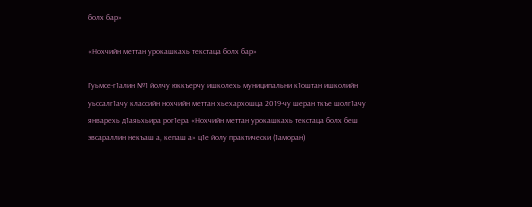болх бар»

«Нохчийн меттан урокашкахь текстаца болх бар»

Гуьмсе-г1алин №1 йолчу юккъерчу ишколехь муниципальни к1оштан ишколийн уьссалг1ачу классийн нохчийн меттан хьехархошца 2019-чу шеран ткъе шолг1ачу январехь д1аяьхьира рог1ера «Нохчийн меттан урокашкахь текстаца болх беш эвсараллин некъаш а, кепаш а» ц1е йолу практически (1аморан)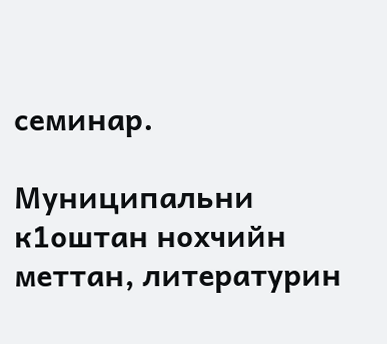семинар.

Муниципальни к1оштан нохчийн меттан, литературин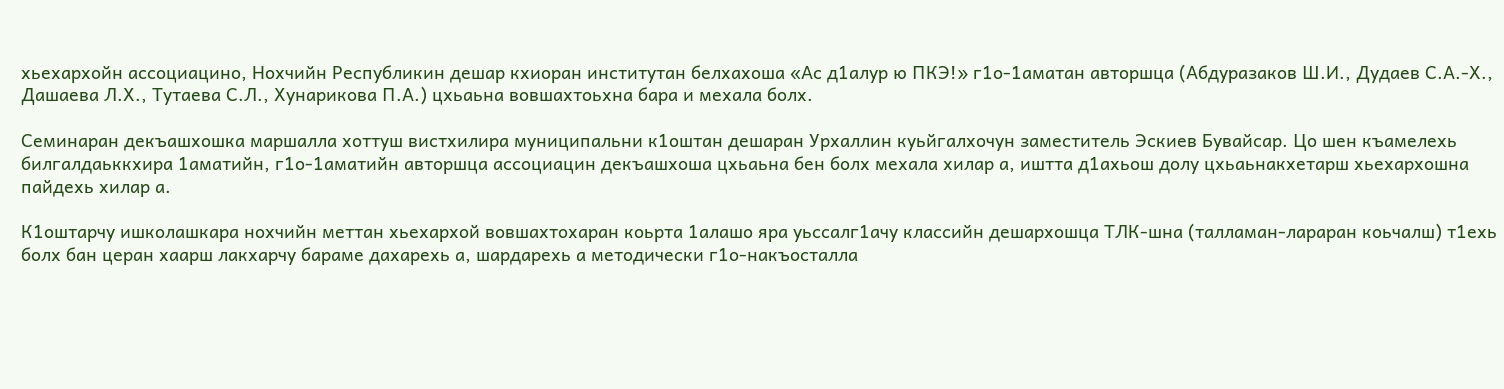хьехархойн ассоциацино, Нохчийн Республикин дешар кхиоран институтан белхахоша «Ас д1алур ю ПКЭ!» г1о-1аматан авторшца (Абдуразаков Ш.И., Дудаев С.А.-Х., Дашаева Л.Х., Тутаева С.Л., Хунарикова П.А.) цхьаьна вовшахтоьхна бара и мехала болх.

Семинаран декъашхошка маршалла хоттуш вистхилира муниципальни к1оштан дешаран Урхаллин куьйгалхочун заместитель Эскиев Бувайсар. Цо шен къамелехь билгалдаьккхира 1аматийн, г1о-1аматийн авторшца ассоциацин декъашхоша цхьаьна бен болх мехала хилар а, иштта д1ахьош долу цхьаьнакхетарш хьехархошна пайдехь хилар а.

К1оштарчу ишколашкара нохчийн меттан хьехархой вовшахтохаран коьрта 1алашо яра уьссалг1ачу классийн дешархошца ТЛК-шна (талламан-лараран коьчалш) т1ехь болх бан церан хаарш лакхарчу бараме дахарехь а, шардарехь а методически г1о-накъосталла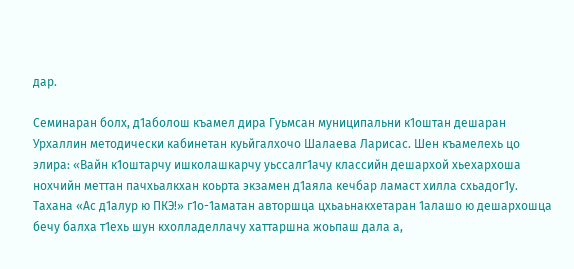дар.

Семинаран болх, д1аболош къамел дира Гуьмсан муниципальни к1оштан дешаран Урхаллин методически кабинетан куьйгалхочо Шалаева Ларисас. Шен къамелехь цо элира: «Вайн к1оштарчу ишколашкарчу уьссалг1ачу классийн дешархой хьехархоша нохчийн меттан пачхьалкхан коьрта экзамен д1аяла кечбар ламаст хилла схьадог1у. Тахана «Ас д1алур ю ПКЭ!» г1о-1аматан авторшца цхьаьнакхетаран 1алашо ю дешархошца бечу балха т1ехь шун кхолладеллачу хаттаршна жоьпаш дала а,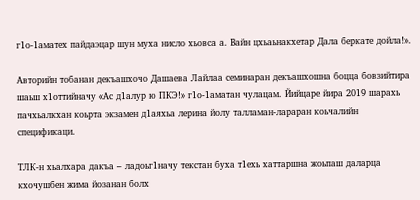г1о-1аматех пайдаэцар шун муха нисло хьовса а. Вайн цхьаьнакхетар Дала беркате дойла!».

Авторийн тобанан декъашхочо Дашаева Лайлаа семинаран декъашхошна боцца бовзийтира шаьш х1оттийначу «Ас д1алур ю ПКЭ!» г1о-1аматан чулацам. Йийцаре йира 2019 шарахь пачхьалкхан коьрта экзамен д1аяхьа лерина йолу талламан-лараран коьчалийн спецификаци.

ТЛК-н хьалхара дакъа – ладоьг1начу текстан буха т1ехь хаттаршна жоьпаш даларца кхочушбен жима йозанан болх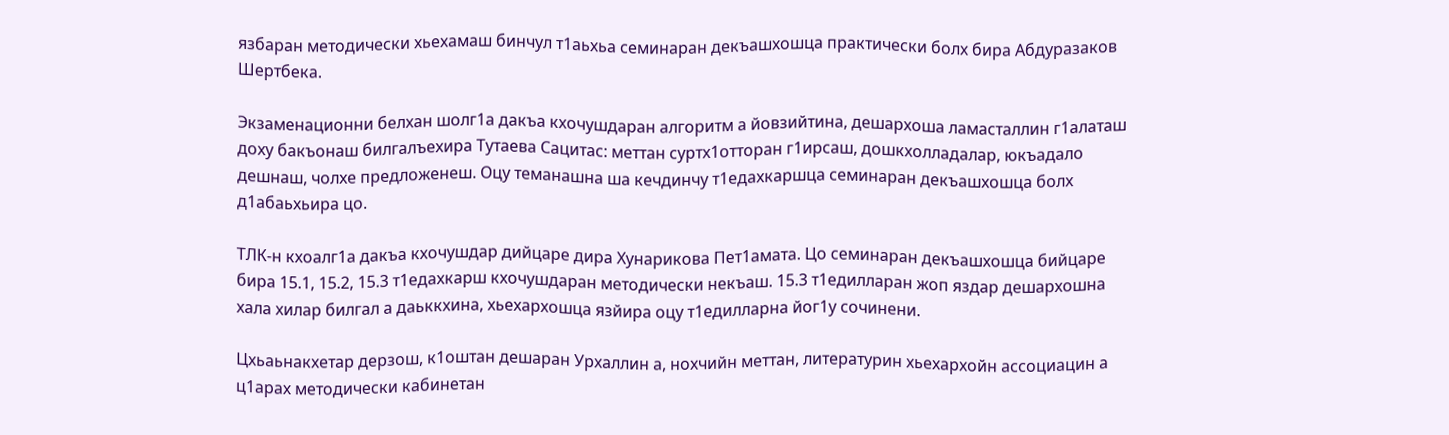язбаран методически хьехамаш бинчул т1аьхьа семинаран декъашхошца практически болх бира Абдуразаков Шертбека.

Экзаменационни белхан шолг1а дакъа кхочушдаран алгоритм а йовзийтина, дешархоша ламасталлин г1алаташ доху бакъонаш билгалъехира Тутаева Сацитас: меттан суртх1отторан г1ирсаш, дошкхолладалар, юкъадало дешнаш, чолхе предложенеш. Оцу теманашна ша кечдинчу т1едахкаршца семинаран декъашхошца болх д1абаьхьира цо.

ТЛК-н кхоалг1а дакъа кхочушдар дийцаре дира Хунарикова Пет1амата. Цо семинаран декъашхошца бийцаре бира 15.1, 15.2, 15.3 т1едахкарш кхочушдаран методически некъаш. 15.3 т1едилларан жоп яздар дешархошна хала хилар билгал а даьккхина, хьехархошца язйира оцу т1едилларна йог1у сочинени.

Цхьаьнакхетар дерзош, к1оштан дешаран Урхаллин а, нохчийн меттан, литературин хьехархойн ассоциацин а ц1арах методически кабинетан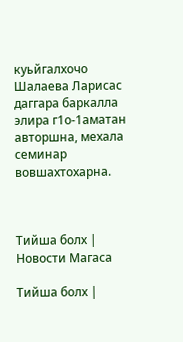куьйгалхочо Шалаева Ларисас даггара баркалла элира г1о-1аматан авторшна, мехала семинар вовшахтохарна.



Тийша болх | Новости Магаса

Тийша болх |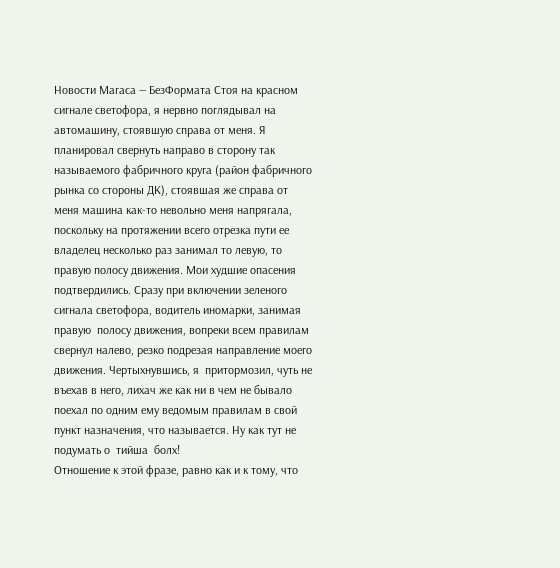Новости Магаса — БезФормата Стоя на красном сигнале светофора, я нервно поглядывал на автомашину, стоявшую справа от меня. Я планировал свернуть направо в сторону так называемого фабричного круга (район фабричного рынка со стороны ДК), стоявшая же справа от меня машина как-то невольно меня напрягала, поскольку на протяжении всего отрезка пути ее владелец несколько раз занимал то левую, то правую полосу движения. Мои худшие опасения подтвердились. Сразу при включении зеленого сигнала светофора, водитель иномарки, занимая  правую  полосу движения, вопреки всем правилам свернул налево, резко подрезая направление моего движения. Чертыхнувшись, я  притормозил, чуть не въехав в него, лихач же как ни в чем не бывало поехал по одним ему ведомым правилам в свой пункт назначения, что называется. Ну как тут не подумать о  тийша  болх!
Отношение к этой фразе, равно как и к тому, что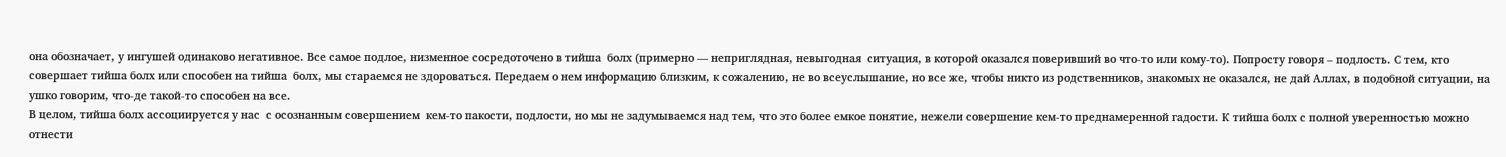она обозначает, у ингушей одинаково негативное. Все самое подлое, низменное сосредоточено в тийша  болх (примерно — неприглядная, невыгодная  ситуация, в которой оказался поверивший во что-то или кому-то). Попросту говоря – подлость. С тем, кто совершает тийша болх или способен на тийша  болх, мы стараемся не здороваться. Передаем о нем информацию близким, к сожалению, не во всеуслышание, но все же, чтобы никто из родственников, знакомых не оказался, не дай Аллах, в подобной ситуации, на ушко говорим, что-де такой-то способен на все.
В целом, тийша болх ассоциируется у нас  с осознанным совершением  кем-то пакости, подлости, но мы не задумываемся над тем, что это более емкое понятие, нежели совершение кем-то преднамеренной гадости. К тийша болх с полной уверенностью можно отнести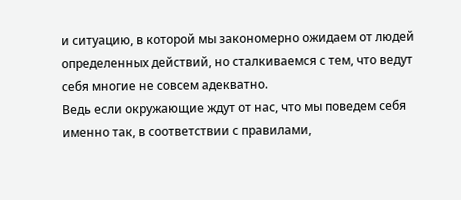и ситуацию, в которой мы закономерно ожидаем от людей определенных действий, но сталкиваемся с тем, что ведут себя многие не совсем адекватно.
Ведь если окружающие ждут от нас, что мы поведем себя именно так, в соответствии с правилами,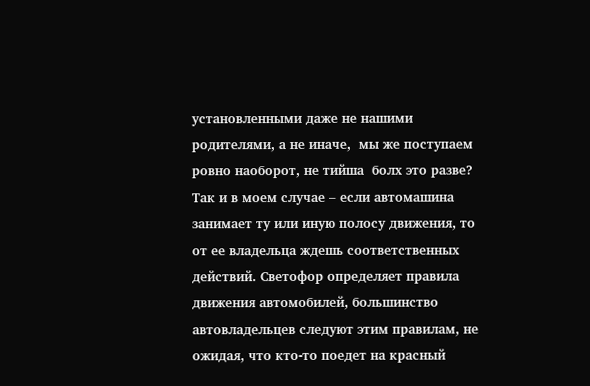установленными даже не нашими родителями, а не иначе,  мы же поступаем ровно наоборот, не тийша  болх это разве? Так и в моем случае – если автомашина занимает ту или иную полосу движения, то от ее владельца ждешь соответственных действий. Светофор определяет правила движения автомобилей, большинство автовладельцев следуют этим правилам, не ожидая, что кто-то поедет на красный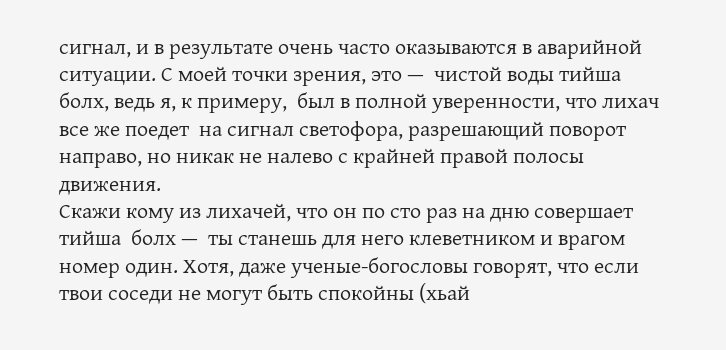сигнал, и в результате очень часто оказываются в аварийной ситуации. С моей точки зрения, это —  чистой воды тийша  болх, ведь я, к примеру,  был в полной уверенности, что лихач все же поедет  на сигнал светофора, разрешающий поворот направо, но никак не налево с крайней правой полосы движения.
Скажи кому из лихачей, что он по сто раз на дню совершает тийша  болх —  ты станешь для него клеветником и врагом номер один. Хотя, даже ученые-богословы говорят, что если твои соседи не могут быть спокойны (хьай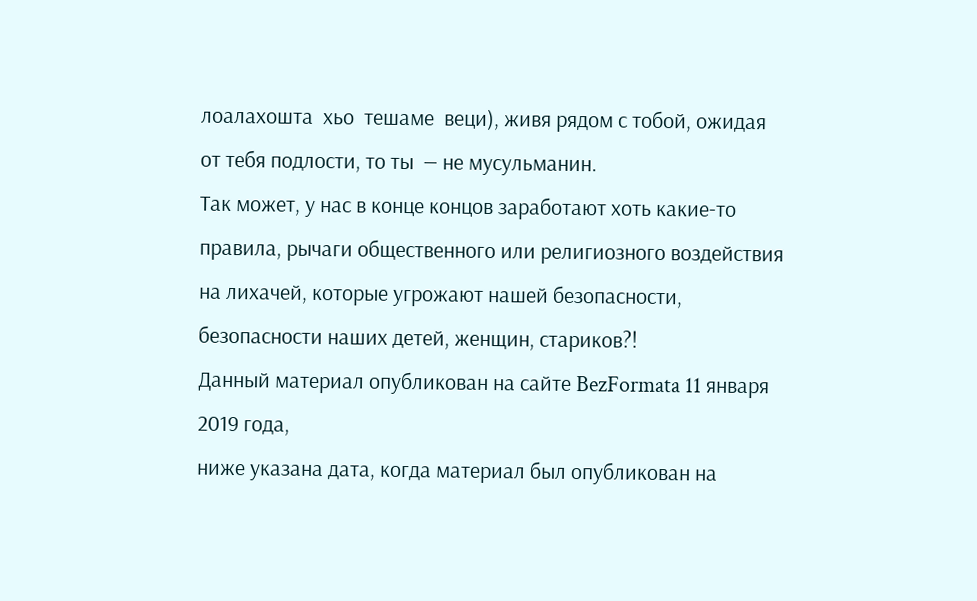лоалахошта  хьо  тешаме  веци), живя рядом с тобой, ожидая от тебя подлости, то ты  — не мусульманин.
Так может, у нас в конце концов заработают хоть какие-то правила, рычаги общественного или религиозного воздействия на лихачей, которые угрожают нашей безопасности, безопасности наших детей, женщин, стариков?!
Данный материал опубликован на сайте BezFormata 11 января 2019 года,
ниже указана дата, когда материал был опубликован на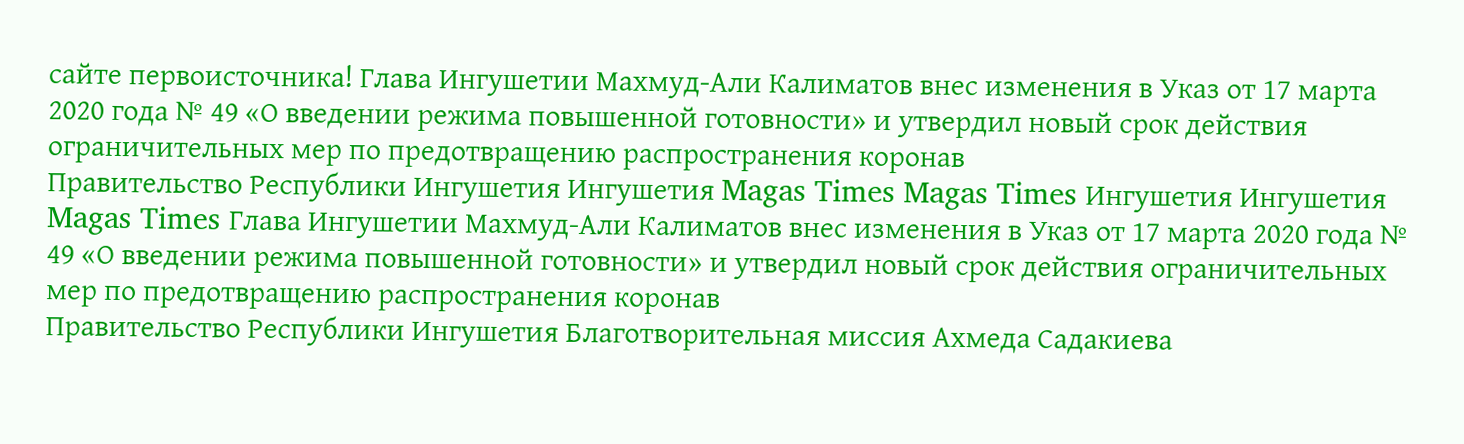сайте первоисточника! Глава Ингушетии Махмуд-Али Калиматов внес изменения в Указ от 17 марта 2020 года № 49 «О введении режима повышенной готовности» и утвердил новый срок действия ограничительных мер по предотвращению распространения коронав
Правительство Республики Ингушетия Ингушетия Magas Times Magas Times Ингушетия Ингушетия Magas Times Глава Ингушетии Махмуд-Али Калиматов внес изменения в Указ от 17 марта 2020 года № 49 «О введении режима повышенной готовности» и утвердил новый срок действия ограничительных мер по предотвращению распространения коронав
Правительство Республики Ингушетия Благотворительная миссия Ахмеда Садакиева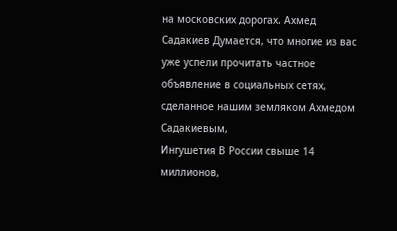на московских дорогах. Ахмед Садакиев Думается, что многие из вас уже успели прочитать частное объявление в социальных сетях, сделанное нашим земляком Ахмедом Садакиевым,
Ингушетия В России свыше 14 миллионов,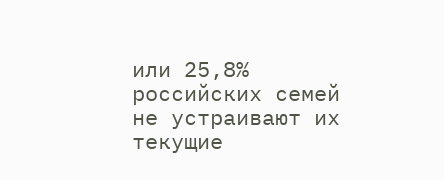или 25,8% российских семей не устраивают их текущие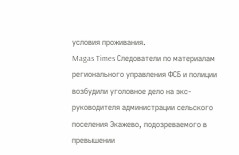условия проживания.
Magas Times Следователи по материалам регионального управления ФСБ и полиции возбудили уголовное дело на экс-руководителя администрации сельского поселения Экажево, подозреваемого в превышении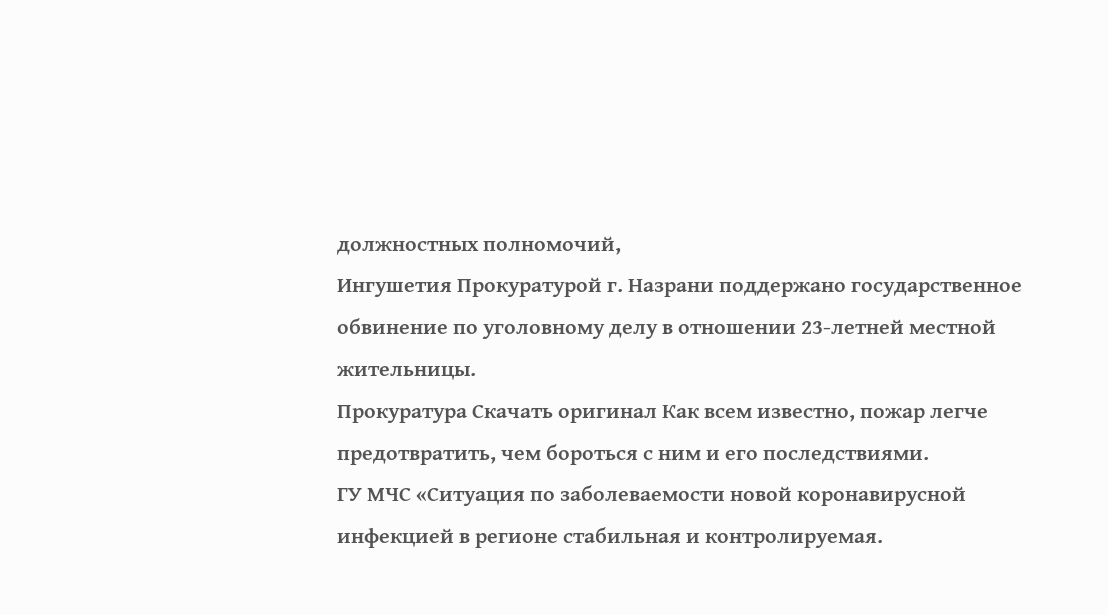должностных полномочий,
Ингушетия Прокуратурой г. Назрани поддержано государственное обвинение по уголовному делу в отношении 23-летней местной жительницы.
Прокуратура Скачать оригинал Как всем известно, пожар легче предотвратить, чем бороться с ним и его последствиями.
ГУ МЧС «Ситуация по заболеваемости новой коронавирусной инфекцией в регионе стабильная и контролируемая.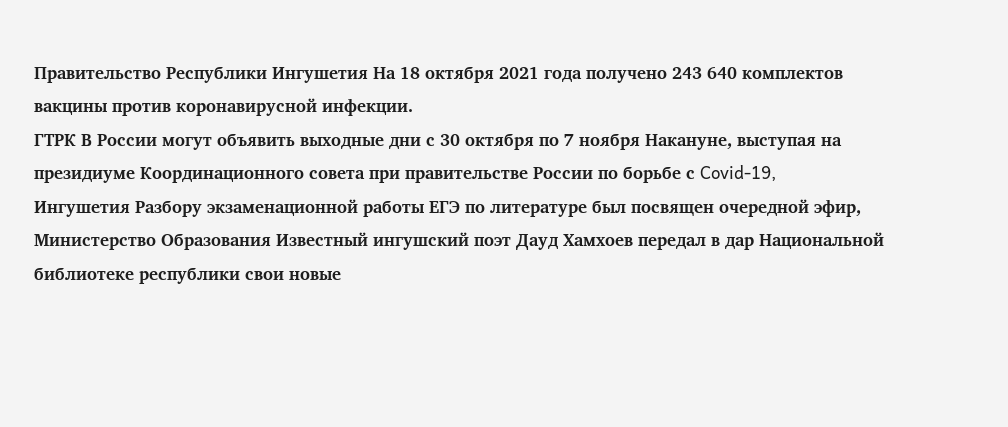Правительство Республики Ингушетия На 18 октября 2021 года получено 243 640 комплектов вакцины против коронавирусной инфекции.
ГТРК В России могут объявить выходные дни с 30 октября по 7 ноября Накануне, выступая на президиуме Координационного совета при правительстве России по борьбе с Covid-19,
Ингушетия Разбору экзаменационной работы ЕГЭ по литературе был посвящен очередной эфир,
Министерство Образования Известный ингушский поэт Дауд Хамхоев передал в дар Национальной библиотеке республики свои новые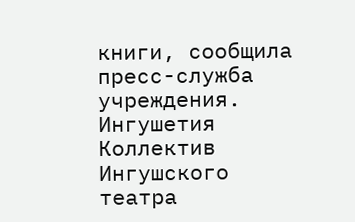книги, сообщила пресс-служба учреждения.
Ингушетия Коллектив Ингушского театра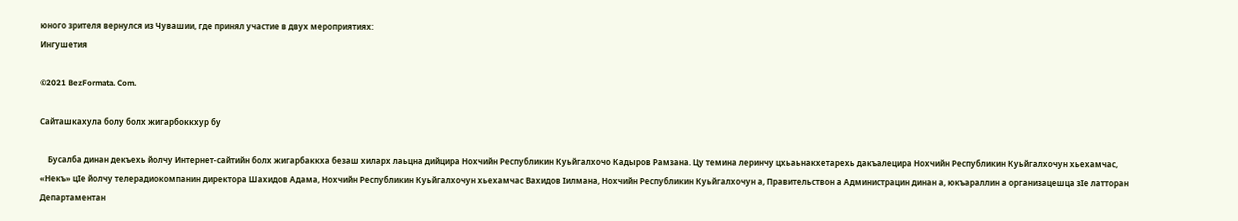юного зрителя вернулся из Чувашии, где принял участие в двух мероприятиях:
Ингушетия

©2021 BezFormata. Com.

Сайташкахула болу болх жигарбоккхур бу

    Бусалба динан декъехь йолчу Интернет-сайтийн болх жигарбаккха безаш хиларх лаьцна дийцира Нохчийн Республикин Куьйгалхочо Кадыров Рамзана. Цу темина леринчу цхьаьнакхетарехь дакъалецира Нохчийн Республикин Куьйгалхочун хьехамчас, «Некъ» цIе йолчу телерадиокомпанин директора Шахидов Адама, Нохчийн Республикин Куьйгалхочун хьехамчас Вахидов Iилмана, Нохчийн Республикин Куьйгалхочун а, Правительствон а Администрацин динан а, юкъараллин а организацешца зIе латторан Департаментан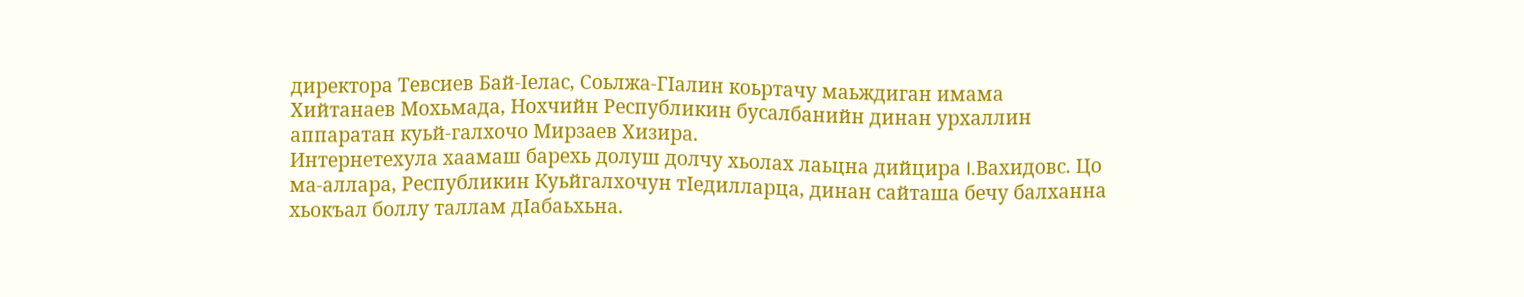директора Тевсиев Бай-Iелас, Соьлжа-ГIалин коьртачу маьждиган имама Хийтанаев Мохьмада, Нохчийн Республикин бусалбанийн динан урхаллин аппаратан куьй-галхочо Мирзаев Хизира.
Интернетехула хаамаш барехь долуш долчу хьолах лаьцна дийцира I.Вахидовс. Цо ма-аллара, Республикин Куьйгалхочун тIедилларца, динан сайташа бечу балханна хьокъал боллу таллам дIабаьхьна.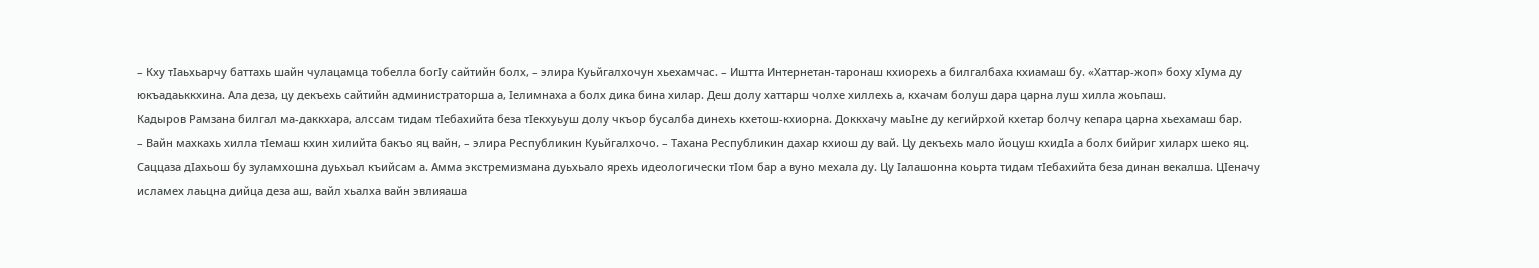– Кху тIаьхьарчу баттахь шайн чулацамца тобелла богIу сайтийн болх, – элира Куьйгалхочун хьехамчас. – Иштта Интернетан-таронаш кхиорехь а билгалбаха кхиамаш бу. «Хаттар-жоп» боху хIума ду юкъадаьккхина. Ала деза, цу декъехь сайтийн администраторша а, Iелимнаха а болх дика бина хилар. Деш долу хаттарш чолхе хиллехь а, кхачам болуш дара царна луш хилла жоьпаш.
Кадыров Рамзана билгал ма-даккхара, алссам тидам тIебахийта беза тIекхуьуш долу чкъор бусалба динехь кхетош-кхиорна. Доккхачу маьIне ду кегийрхой кхетар болчу кепара царна хьехамаш бар.
– Вайн махкахь хилла тIемаш кхин хилийта бакъо яц вайн, – элира Республикин Куьйгалхочо. – Тахана Республикин дахар кхиош ду вай. Цу декъехь мало йоцуш кхидIа а болх бийриг хиларх шеко яц. Саццаза дIахьош бу зуламхошна дуьхьал къийсам а. Амма экстремизмана дуьхьало ярехь идеологически тIом бар а вуно мехала ду. Цу Iалашонна коьрта тидам тIебахийта беза динан векалша. ЦIеначу исламех лаьцна дийца деза аш, вайл хьалха вайн эвлияаша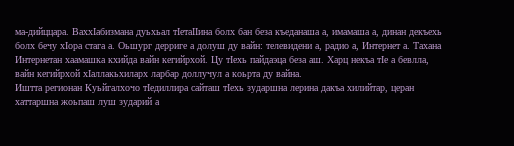ма-дийццара. ВаххIабизмана дуьхьал тIетаIIина болх бан беза къеданаша а, имамаша а, динан декъехь болх бечу хIора стага а. Оьшург дерриге а долуш ду вайн: телевидени а, радио а, Интернет а. Тахана Интернетан хаамашка кхийда вайн кегийрхой. Цу тIехь пайдаэца беза аш. Харц некъа тIе а бевлла, вайн кегийрхой хIаллакьхиларх ларбар доллучул а коьрта ду вайна.
Иштта регионан Куьйгалхочо тIедиллира сайташ тIехь зударшна лерина дакъа хилийтар, церан хаттаршна жоьпаш луш зударий а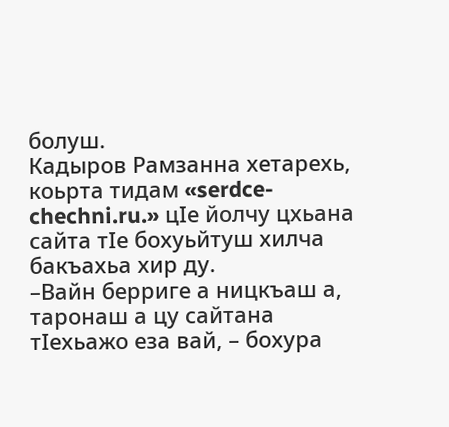болуш.
Кадыров Рамзанна хетарехь, коьрта тидам «serdce-chechni.ru.» цIе йолчу цхьана сайта тIе бохуьйтуш хилча бакъахьа хир ду.
–Вайн берриге а ницкъаш а, таронаш а цу сайтана тIехьажо еза вай, – бохура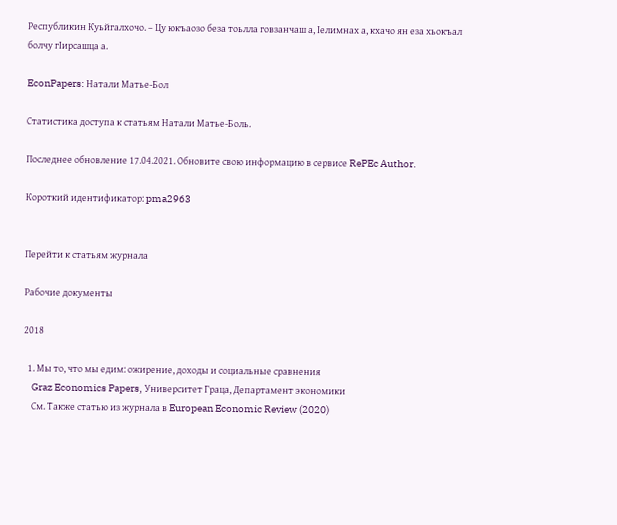Республикин Куьйгалхочо. – Цу юкъаозо беза тоьлла говзанчаш а, Iелимнах а, кхачо ян еза хьокъал болчу гIирсашца а.

EconPapers: Натали Матье-Бол

Статистика доступа к статьям Натали Матье-Боль.

Последнее обновление 17.04.2021. Обновите свою информацию в сервисе RePEc Author.

Короткий идентификатор: pma2963


Перейти к статьям журнала

Рабочие документы

2018

  1. Мы то, что мы едим: ожирение, доходы и социальные сравнения
    Graz Economics Papers, Университет Граца, Департамент экономики
    См. Также статью из журнала в European Economic Review (2020)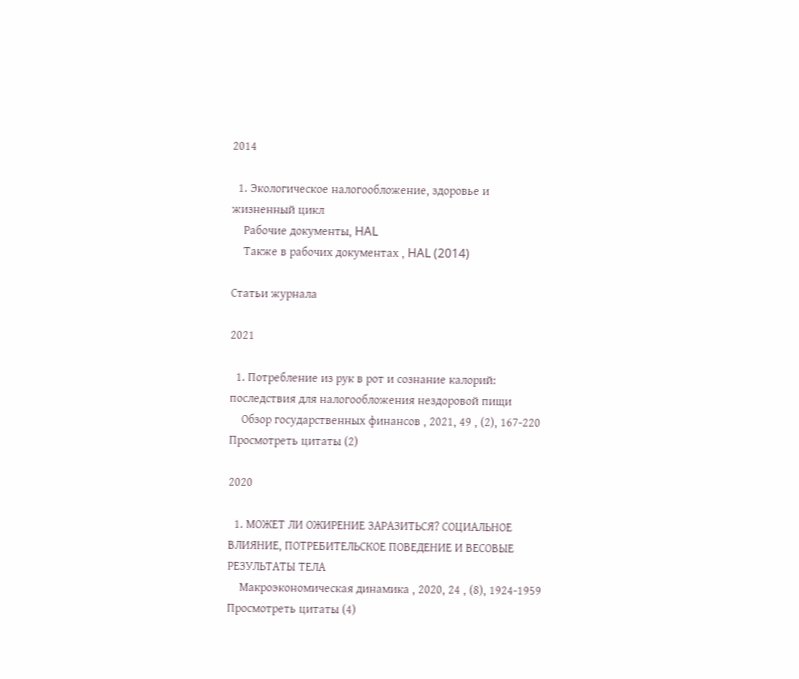2014

  1. Экологическое налогообложение, здоровье и жизненный цикл
    Рабочие документы, HAL
    Также в рабочих документах , HAL (2014)

Статьи журнала

2021

  1. Потребление из рук в рот и сознание калорий: последствия для налогообложения нездоровой пищи
    Обзор государственных финансов , 2021, 49 , (2), 167-220 Просмотреть цитаты (2)

2020

  1. МОЖЕТ ЛИ ОЖИРЕНИЕ ЗАРАЗИТЬСЯ? СОЦИАЛЬНОЕ ВЛИЯНИЕ, ПОТРЕБИТЕЛЬСКОЕ ПОВЕДЕНИЕ И ВЕСОВЫЕ РЕЗУЛЬТАТЫ ТЕЛА
    Макроэкономическая динамика , 2020, 24 , (8), 1924-1959 Просмотреть цитаты (4)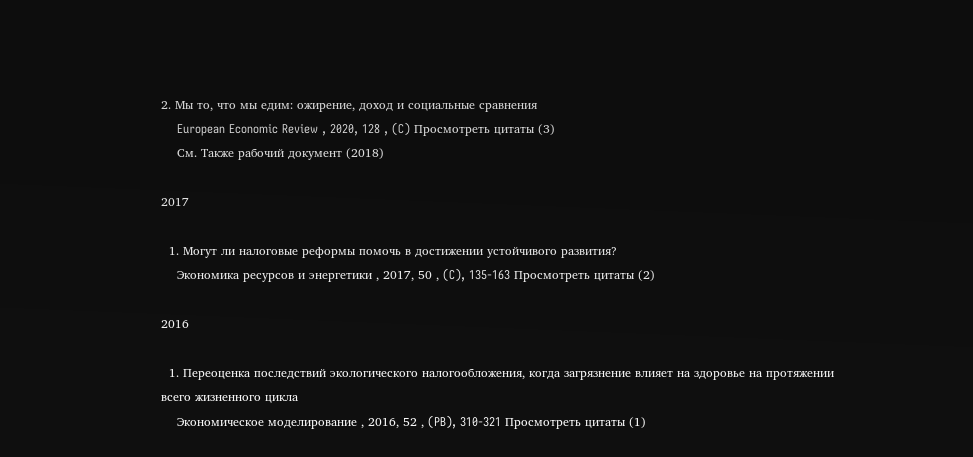2. Мы то, что мы едим: ожирение, доход и социальные сравнения
    European Economic Review , 2020, 128 , (C) Просмотреть цитаты (3)
    См. Также рабочий документ (2018)

2017

  1. Могут ли налоговые реформы помочь в достижении устойчивого развития?
    Экономика ресурсов и энергетики , 2017, 50 , (C), 135-163 Просмотреть цитаты (2)

2016

  1. Переоценка последствий экологического налогообложения, когда загрязнение влияет на здоровье на протяжении всего жизненного цикла
    Экономическое моделирование , 2016, 52 , (PB), 310-321 Просмотреть цитаты (1)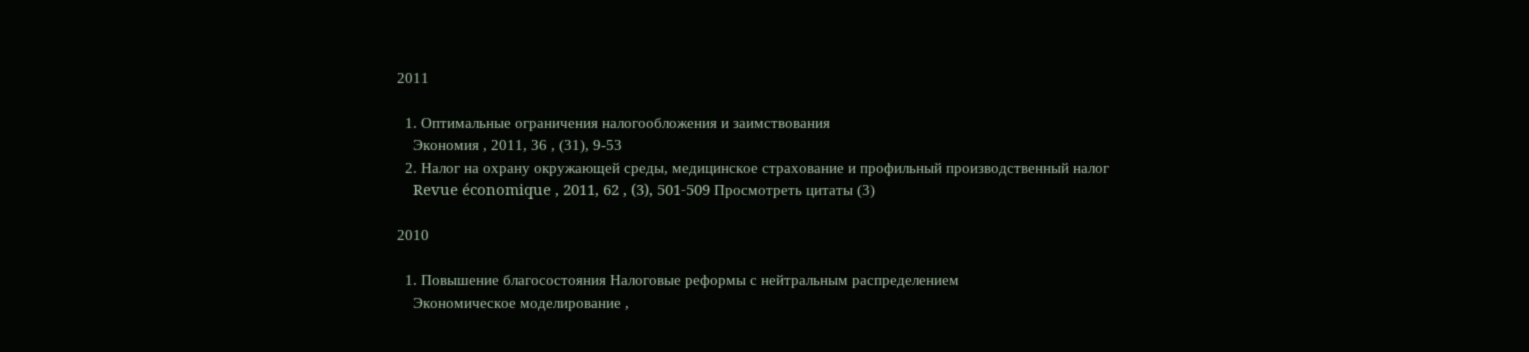2011

  1. Оптимальные ограничения налогообложения и заимствования
    Экономия , 2011, 36 , (31), 9-53
  2. Налог на охрану окружающей среды, медицинское страхование и профильный производственный налог
    Revue économique , 2011, 62 , (3), 501-509 Просмотреть цитаты (3)

2010

  1. Повышение благосостояния Налоговые реформы с нейтральным распределением
    Экономическое моделирование ,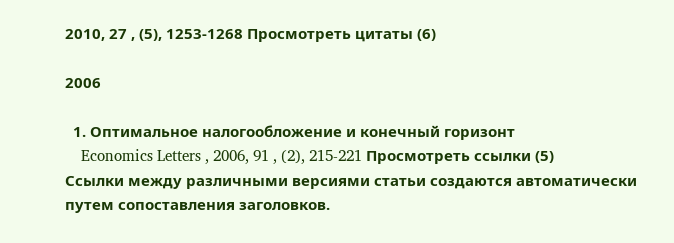2010, 27 , (5), 1253-1268 Просмотреть цитаты (6)

2006

  1. Оптимальное налогообложение и конечный горизонт
    Economics Letters , 2006, 91 , (2), 215-221 Просмотреть ссылки (5)
Ссылки между различными версиями статьи создаются автоматически путем сопоставления заголовков.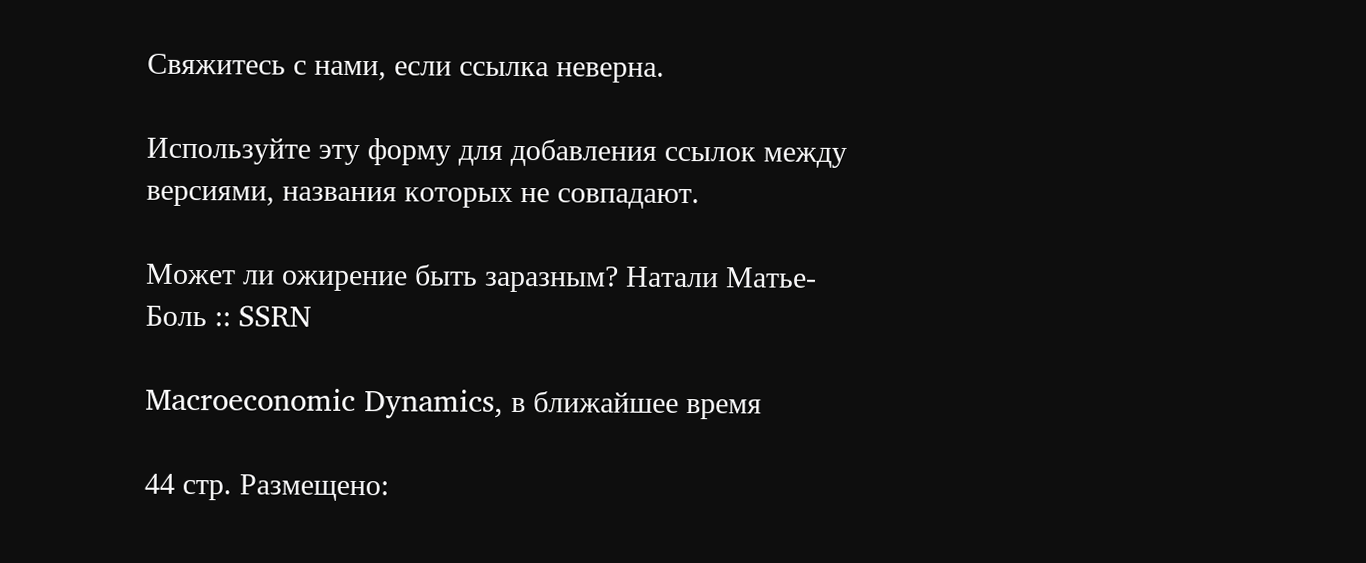Свяжитесь с нами, если ссылка неверна.

Используйте эту форму для добавления ссылок между версиями, названия которых не совпадают.

Может ли ожирение быть заразным? Натали Матье-Боль :: SSRN

Macroeconomic Dynamics, в ближайшее время

44 стр. Размещено: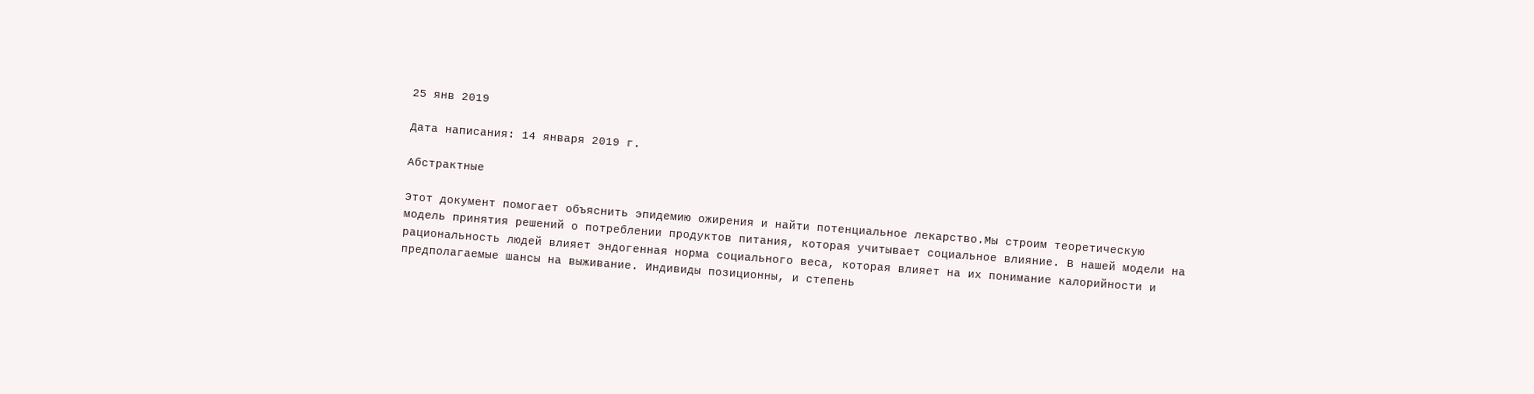25 янв 2019

Дата написания: 14 января 2019 г.

Абстрактные

Этот документ помогает объяснить эпидемию ожирения и найти потенциальное лекарство.Мы строим теоретическую модель принятия решений о потреблении продуктов питания, которая учитывает социальное влияние. В нашей модели на рациональность людей влияет эндогенная норма социального веса, которая влияет на их понимание калорийности и предполагаемые шансы на выживание. Индивиды позиционны, и степень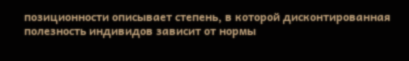позиционности описывает степень, в которой дисконтированная полезность индивидов зависит от нормы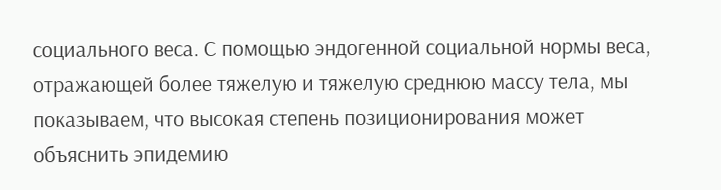социального веса. С помощью эндогенной социальной нормы веса, отражающей более тяжелую и тяжелую среднюю массу тела, мы показываем, что высокая степень позиционирования может объяснить эпидемию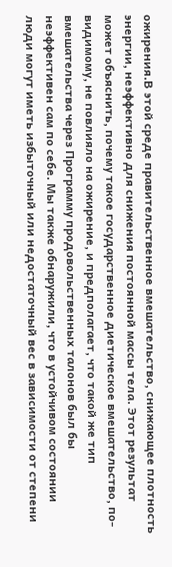ожирения.В этой среде правительственное вмешательство, снижающее плотность энергии, неэффективно для снижения постоянной массы тела. Этот результат может объяснить, почему такое государственное диетическое вмешательство, по-видимому, не повлияло на ожирение, и предполагает, что такой же тип вмешательства через Программу продовольственных талонов был бы неэффективен сам по себе. Мы также обнаружили, что в устойчивом состоянии люди могут иметь избыточный или недостаточный вес в зависимости от степени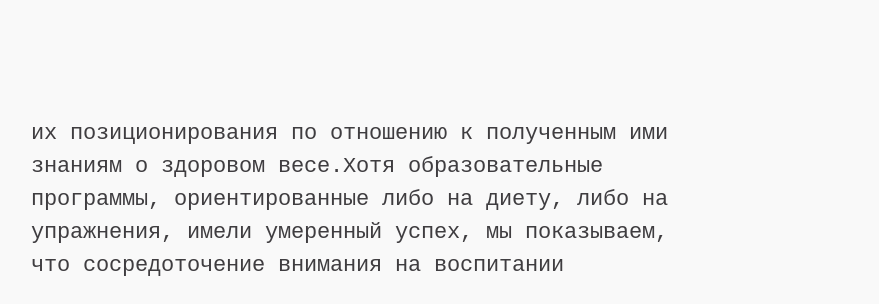их позиционирования по отношению к полученным ими знаниям о здоровом весе.Хотя образовательные программы, ориентированные либо на диету, либо на упражнения, имели умеренный успех, мы показываем, что сосредоточение внимания на воспитании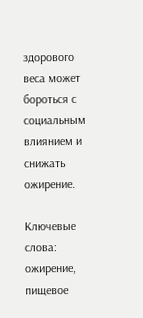здорового веса может бороться с социальным влиянием и снижать ожирение.

Ключевые слова: ожирение, пищевое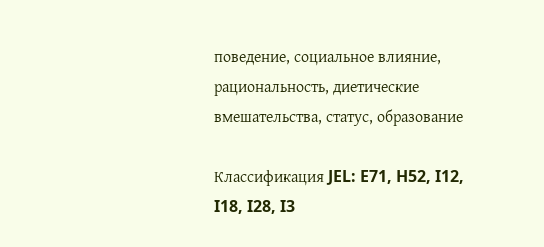поведение, социальное влияние, рациональность, диетические вмешательства, статус, образование

Классификация JEL: E71, H52, I12, I18, I28, I3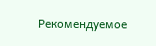Рекомендуемое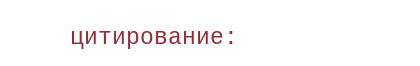цитирование: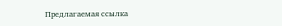Предлагаемая ссылка